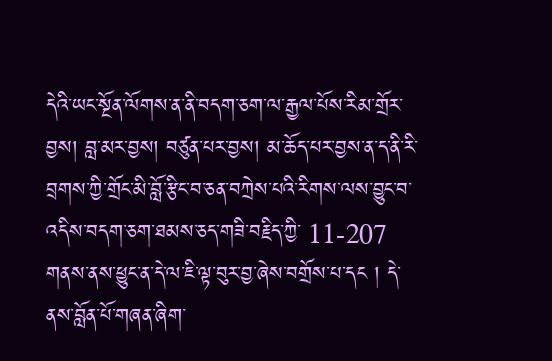དེའི་ཡང་སྔོན་ལོགས་ན་ནི་བདག་ཅག་ལ་རྒྱལ་པོས་རིམ་གྲོར་བྱས། བླ་མར་བྱས། བཙུན་པར་བྱས། མ་ཆོད་པར་བྱས་ན་ད་ནི་རི་བྲགས་ཀྱི་གྲོང་མི་བློ་རྩིང་བ་ཅན་བཀྲེས་པའི་རིགས་ལས་བྱུང་བ་འདིས་བདག་ཅག་ཐམས་ཅད་གཟི་བརྗིད་ཀྱི་ 11-207 གནས་ནས་ཕྱུང་ན་དེ་ལ་ཇི་ལྟ་བུར་བྱ་ཞེས་བགྲོས་པ་དང ། དེ་ནས་བློན་པོ་གཞན་ཞིག་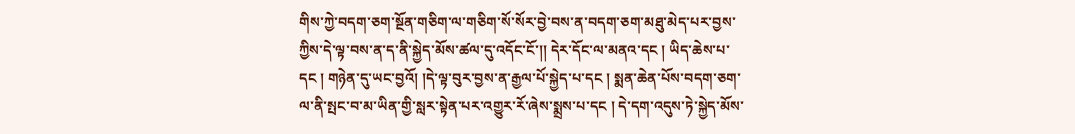གིས་ཀྱེ་བདག་ཅག་སྔོན་གཅིག་ལ་གཅིག་སོ་སོར་བྱེ་བས་ན་བདག་ཅག་མཐུ་མེད་པར་བྱས་ཀྱིས་དེ་ལྟ་བས་ན་ད་ནི་སྐྱེད་མོས་ཚལ་དུ་འདོང་ངོ་།། དེར་དོང་ལ་མནའ་དང ། ཡིད་ཆེས་པ་དང ། གཉེན་དུ་ཡང་བྱའོ། །དེ་ལྟ་བུར་བྱས་ན་རྒྱལ་པོ་སྐྱེད་པ་དང ། སྨན་ཆེན་པོས་བདག་ཅག་ལ་ནི་སྤང་བ་མ་ཡིན་གྱི་སླར་སྟེན་པར་འགྱུར་རོ་ཞེས་སྨྲས་པ་དང ། དེ་དག་འདུས་ཏེ་སྐྱེད་མོས་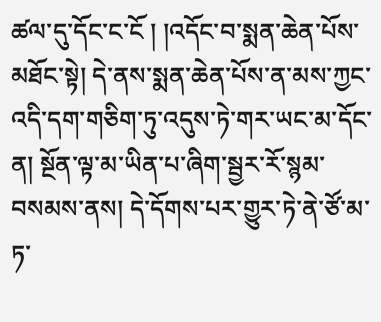ཚལ་དུ་དོང་ང་ངོ ། །འདོང་བ་སྨན་ཆེན་པོས་མཐོང་སྟེ། དེ་ནས་སྨན་ཆེན་པོས་ན་མས་ཀྱང་འདི་དག་གཅིག་ཏུ་འདུས་ཏེ་གར་ཡང་མ་དོང་ན། སྔོན་ལྟ་མ་ཡིན་པ་ཞིག་སྦྱར་རོ་སྙམ་བསམས་ནས། དེ་དོགས་པར་གྱུར་ཏེ་ནེ་ཙོ་མ་ཏ་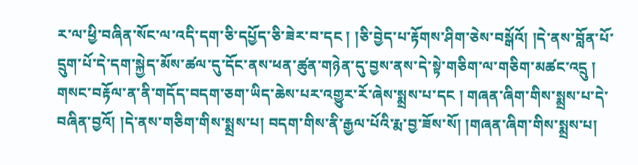ར་ལ་ཕྱི་བཞིན་སོང་ལ་འདི་དག་ཅི་དཔྱོད་ཅི་ཟེར་བ་དང ། །ཅི་བྱེད་པ་རྟོགས་ཤིག་ཅེས་བསྒོའོ། །དེ་ནས་བློན་པོ་དྲུག་པོ་དེ་དག་སྐྱེད་མོས་ཚལ་དུ་དོང་ནས་ཕན་ཚུན་གཉེན་དུ་བྱས་ནས་དེ་སྟེ་གཅིག་ལ་གཅིག་མཚང་འདྲུ ། གསང་བརྟོལ་ན་ནི་གདོད་བདག་ཅག་ཡིད་ཆེས་པར་འགྱུར་རོ་ཞེས་སྨྲས་པ་དང ། གཞན་ཞིག་གིས་སྨྲས་པ་དེ་བཞིན་བྱའོ། །དེ་ནས་གཅིག་གིས་སྨྲས་པ། བདག་གིས་ནི་རྒྱལ་པོའི་རྨ་བྱ་ཟོས་སོ། །གཞན་ཞིག་གིས་སྨྲས་པ།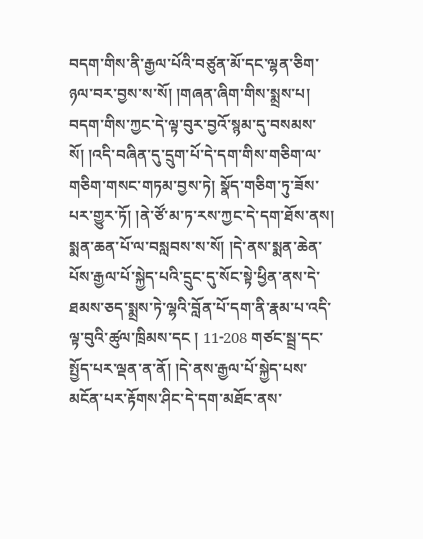བདག་གིས་ནི་རྒྱལ་པོའི་བཙུན་མོ་དང་ལྷན་ཅིག་ཉལ་བར་བྱས་ས་སོ། །གཞན་ཞིག་གིས་སྨྲས་པ། བདག་གིས་ཀྱང་དེ་ལྟ་བུར་བྱའོ་སྙམ་དུ་བསམས་སོ། །འདི་བཞིན་དུ་དྲུག་པོ་དེ་དག་གིས་གཅིག་ལ་གཅིག་གསང་གཏམ་བྱས་ཏེ། སྣོད་གཅིག་ཏུ་ཟོས་པར་གྱུར་ཏོ། །ནེ་ཙོ་མ་ཏ་རས་ཀྱང་དེ་དག་ཐོས་ནས། སྨན་ཆན་པོ་ལ་བསླབས་ས་སོ། །དེ་ནས་སྨན་ཆེན་པོས་རྒྱལ་པོ་སྐྱེད་པའི་དྲུང་དུ་སོང་སྟེ་ཕྱིན་ནས་དེ་ཐམས་ཅད་སྨྲས་ཏེ་ལྷའི་བློན་པོ་དག་ནི་རྣམ་པ་འདི་ལྟ་བུའི་ཚུལ་ཁྲིམས་དང ། 11-208 གཙང་སྦྲ་དང་སྤྱོད་པར་ལྡན་ན་ནོ། །དེ་ནས་རྒྱལ་པོ་སྐྱེད་པས་མངོན་པར་རྟོགས་ཤིང་དེ་དག་མཐོང་ནས་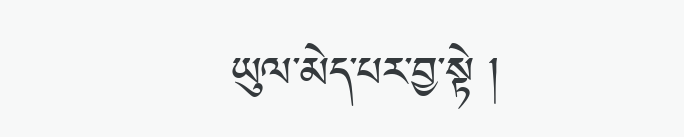ཡུལ་མེད་པར་བྱ་སྟེ །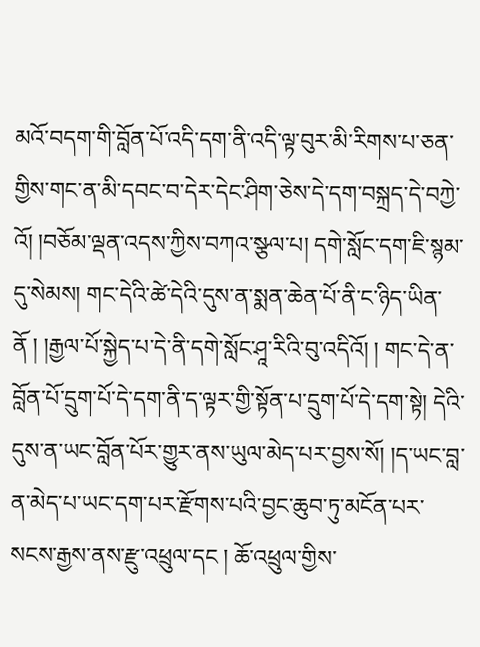མའོ་བདག་གི་བློན་པོ་འདི་དག་ནི་འདི་ལྟ་བུར་མི་རིགས་པ་ཅན་གྱིས་གང་ན་མི་དབང་བ་དེར་དེང་ཤིག་ཅེས་དེ་དག་བསྐྲད་དེ་བཀྱེ་འོ། །བཅོམ་ལྡན་འདས་ཀྱིས་བཀའ་སྩལ་པ། དགེ་སློང་དག་ཇི་སྙམ་དུ་སེམས། གང་དེའི་ཚེ་དེའི་དུས་ན་སྨན་ཆེན་པོ་ནི་ང་ཉིད་ཡིན་ནོ ། །རྒྱལ་པོ་སྐྱེད་པ་དེ་ནི་དགེ་སློང་ཤཱ་རིའི་བུ་འདིའོ། ། གང་དེ་ན་བློན་པོ་དྲུག་པོ་དེ་དག་ནི་ད་ལྟར་གྱི་སྟོན་པ་དྲུག་པོ་དེ་དག་སྟེ། དེའི་དུས་ན་ཡང་བློན་པོར་གྱུར་ནས་ཡུལ་མེད་པར་བྱས་སོ། །ད་ཡང་བླ་ན་མེད་པ་ཡང་དག་པར་རྫོགས་པའི་བྱང་ཆུབ་ཏུ་མངོན་པར་སངས་རྒྱས་ནས་རྫུ་འཕྲུལ་དང ། ཆོ་འཕྲུལ་གྱིས་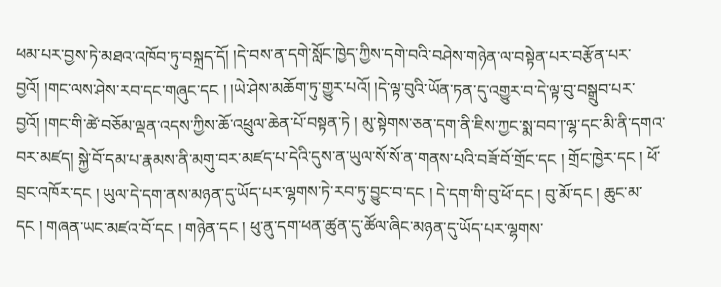ཕམ་པར་བྱས་ཏེ་མཐའ་འཁོབ་ཏུ་བསྐྲད་དོ། །དེ་བས་ན་དགེ་སློང་ཁྱེད་ཀྱིས་དགེ་བའི་བཤེས་གཉེན་ལ་བསྟེན་པར་བརྩོན་པར་བྱའོ། །གང་ལས་ཤེས་རབ་དང་གཞུང་དང ། །ཡེ་ཤེས་མཆོག་ཏུ་གྱུར་པའོ། །དེ་ལྟ་བུའི་ཡོན་ཏན་དུ་འགྱུར་བ་དེ་ལྟ་བུ་བསྒྲུབ་པར་བྱའོ། །གང་གི་ཚེ་བཅོམ་ལྡན་འདས་ཀྱིས་ཆོ་འཕྲུལ་ཆེན་པོ་བསྟན་ཏེ ། མུ་སྟེགས་ཅན་དག་ནི་ཇིས་ཀྱང་སྨ་བབ་།་ལྷ་དང་མི་ནི་དགའ་བར་མཛད། སྐྱེ་བོ་དམ་པ་རྣམས་ནི་མགུ་བར་མཛད་པ་དེའི་དུས་ན་ཡུལ་སོ་སོ་ན་གནས་པའི་བཟོ་བོ་གྲོང་དང ། གྲོང་ཁྱེར་དང ། ཕོ་བྲང་འཁོར་དང ། ཡུལ་དེ་དག་ནས་མཉན་དུ་ཡོད་པར་ལྷགས་ཏེ་རབ་ཏུ་བྱུང་བ་དང ། དེ་དག་གི་བུ་ཕོ་དང ། བུ་མོ་དང ། ཆུང་མ་དང ། གཞན་ཡང་མཛའ་བོ་དང ། གཉེན་དང ། ཕུ་ནུ་དག་ཕན་ཚུན་དུ་ཚོལ་ཞིང་མཉན་དུ་ཡོད་པར་ལྷགས་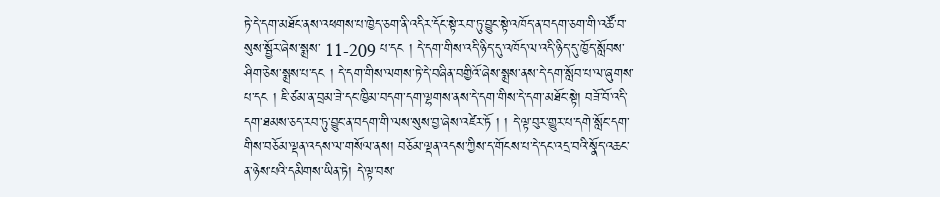ཏེ་དེ་དག་མཐོང་ནས་འཕགས་པ་ཁྱེད་ཅག་ནི་འདིར་དོང་སྟེ་རབ་ཏུ་བྱུང་སྟེ་འཁོད་ན་བདག་ཅག་གི་འཚོ་བ་སུས་སྦྱོར་ཞེས་སྨྲས་ 11-209 པ་དང ། དེ་དག་གིས་འདི་ཉིད་དུ་འཁོད་ལ་འདི་ཉིད་དུ་ཁྱོད་སློབས་ཤིག་ཅེས་སྨྲས་པ་དང ། དེ་དག་གིས་ལགས་ཏེ་དེ་བཞིན་བགྱིའོ་ཞེས་སྨྲས་ནས་དེ་དག་སློབ་པ་ལ་ཞུགས་པ་དང ། ཇི་ཙམ་ན་བྲམ་ཟེ་དང་ཁྱིམ་བདག་དག་ལྷགས་ནས་དེ་དག་གིས་དེ་དག་མཐོང་སྟེ། བཟོ་བོ་འདི་དག་ཐམས་ཅད་རབ་ཏུ་བྱུང་ན་བདག་གི་ལས་སུས་བྱ་ཞེས་འཛེར་ཏོ ། ། དེ་ལྟ་བུར་གྱུར་པ་དགེ་སློང་དག་གིས་བཅོམ་ལྡན་འདས་ལ་གསོལ་ནས། བཅོམ་ལྡན་འདས་ཀྱིས་ད་གོངས་པ་དེ་དང་འདྲ་བའི་སྣོད་འཆང་ན་ཉེས་པའི་དམིགས་ཡིན་ཏེ། དེ་ལྟ་བས་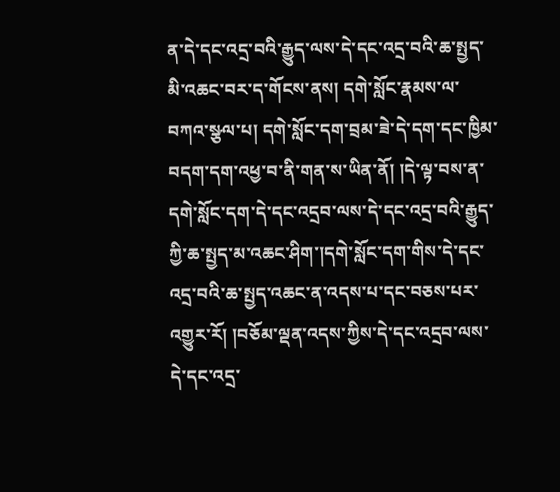ན་དེ་དང་འདྲ་བའི་རྒྱུད་ལས་དེ་དང་འདྲ་བའི་ཆ་སྤྱད་མི་འཆང་བར་ད་གོངས་ནས། དགེ་སློང་རྣམས་ལ་བཀའ་སྩལ་པ། དགེ་སློང་དག་བྲམ་ཟེ་དེ་དག་དང་ཁྱིམ་བདག་དག་འཕྱ་བ་ནི་གན་ས་ཡིན་ནོ། །དེ་ལྟ་བས་ན་དགེ་སློང་དག་དེ་དང་འདྲབ་ལས་དེ་དང་འདྲ་བའི་རྒྱུད་ཀྱི་ཆ་སྤྱད་མ་འཆང་ཤིག་།དགེ་སློང་དག་གིས་དེ་དང་འདྲ་བའི་ཆ་སྤྱད་འཆང་ན་འདས་པ་དང་བཅས་པར་འགྱུར་རོ། །བཅོམ་ལྡན་འདས་ཀྱིས་དེ་དང་འདྲབ་ལས་དེ་དང་འདྲ་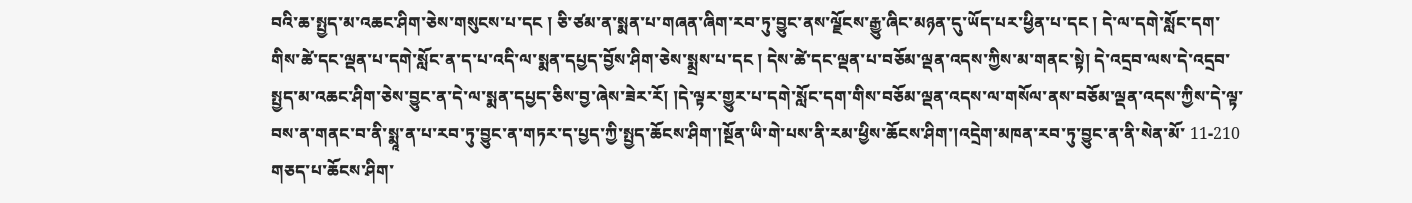བའི་ཆ་སྤྱད་མ་འཆང་ཤིག་ཅེས་གསུངས་པ་དང ། ཅི་ཙམ་ན་སྨན་པ་གཞན་ཞིག་རབ་ཏུ་བྱུང་ནས་ལྗོངས་རྒྱུ་ཞིང་མཉན་དུ་ཡོད་པར་ཕྱིན་པ་དང ། དེ་ལ་དགེ་སློང་དག་གིས་ཚེ་དང་ལྡན་པ་དགེ་སློང་ན་ད་པ་འདི་ལ་སྨན་དཔྱད་བྱོས་ཤིག་ཅེས་སྨྲས་པ་དང ། དེས་ཚེ་དང་ལྡན་པ་བཅོམ་ལྡན་འདས་ཀྱིས་མ་གནང་སྟེ། དེ་འདྲབ་ལས་དེ་འདྲབ་སྤྱད་མ་འཆང་ཤིག་ཅེས་བྱུང་ན་དེ་ལ་སྨན་དཔྱད་ཅིས་བྱ་ཞེས་ཟེར་རོ། །དེ་ལྟར་གྱུར་པ་དགེ་སློང་དག་གིས་བཅོམ་ལྡན་འདས་ལ་གསོལ་ནས་བཅོམ་ལྡན་འདས་ཀྱིས་དེ་ལྟ་བས་ན་གནང་བ་ནི་སྨཱ་ན་པ་རབ་ཏུ་བྱུང་ན་གཏར་ད་པྱད་ཀྱི་སྤྱད་ཆོངས་ཤིག་།སྔོན་ཡི་གེ་པས་ནི་རམ་ཕྱིས་ཆོངས་ཤིག་།འདྲེག་མཁན་རབ་ཏུ་བྱུང་ན་ནི་སེན་མོ་ 11-210 གཅད་པ་ཆོངས་ཤིག་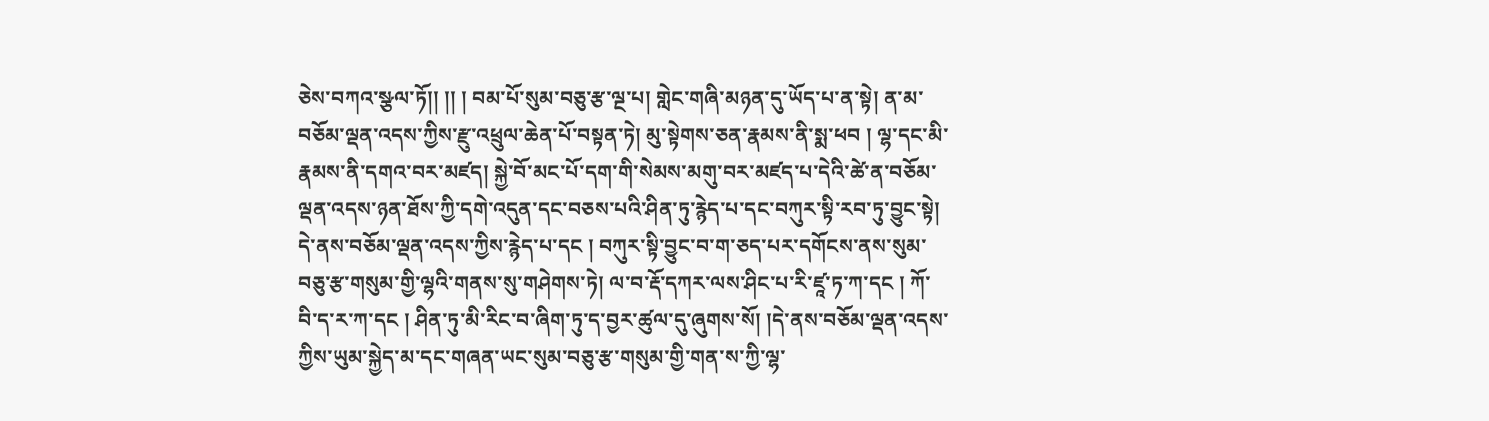ཅེས་བཀའ་སྩལ་ཏོ།། །། ། བམ་པོ་སུམ་བཅུ་རྩ་ལྔ་པ། གླེང་གཞི་མཉན་དུ་ཡོད་པ་ན་སྟེ། ན་མ་བཅོམ་ལྡན་འདས་ཀྱིས་རྫུ་འཕྲུལ་ཆེན་པོ་བསྟན་ཏེ། མུ་སྟེགས་ཅན་རྣམས་ནི་སྨ་ཕབ ། ལྷ་དང་མི་རྣམས་ནི་དགའ་བར་མཛད། སྐྱེ་བོ་མང་པོ་དག་གི་སེམས་མགུ་བར་མཛད་པ་དེའི་ཚེ་ན་བཅོམ་ལྡན་འདས་ཉན་ཐོས་ཀྱི་དགེ་འདུན་དང་བཅས་པའི་ཤིན་ཏུ་རྙེད་པ་དང་བཀུར་སྟི་རབ་ཏུ་བྱུང་སྟེ། དེ་ནས་བཅོམ་ལྡན་འདས་ཀྱིས་རྙེད་པ་དང ། བཀུར་སྟི་བྱུང་བ་ག་ཅད་པར་དགོངས་ནས་སུམ་བཅུ་རྩ་གསུམ་གྱི་ལྷའི་གནས་སུ་གཤེགས་ཏེ། ལ་བ་རྡོ་དཀར་ལས་ཤིང་པ་རི་ཛཱ་ཏ་ཀ་དང ། ཀོ་བི་ད་ར་ཀ་དང ། ཤིན་ཏུ་མི་རིང་བ་ཞིག་ཏུ་ད་བྱར་ཚུལ་དུ་ཞུགས་སོ། །དེ་ནས་བཅོམ་ལྡན་འདས་ཀྱིས་ཡུམ་སྐྱེད་མ་དང་གཞན་ཡང་སུམ་བཅུ་རྩ་གསུམ་གྱི་གན་ས་ཀྱི་ལྷ་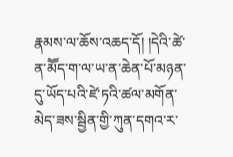རྣམས་ལ་ཆོས་འཆད་དོ། །དེའི་ཚེ་ན་མཽད་ག་ལ་ཡ་ན་ཆེན་པོ་མཉན་དུ་ཡོད་པའི་ཛེ་ཏའི་ཚལ་མགོན་མེད་ཟས་སྦྱིན་གྱི་ཀུན་དགའ་ར་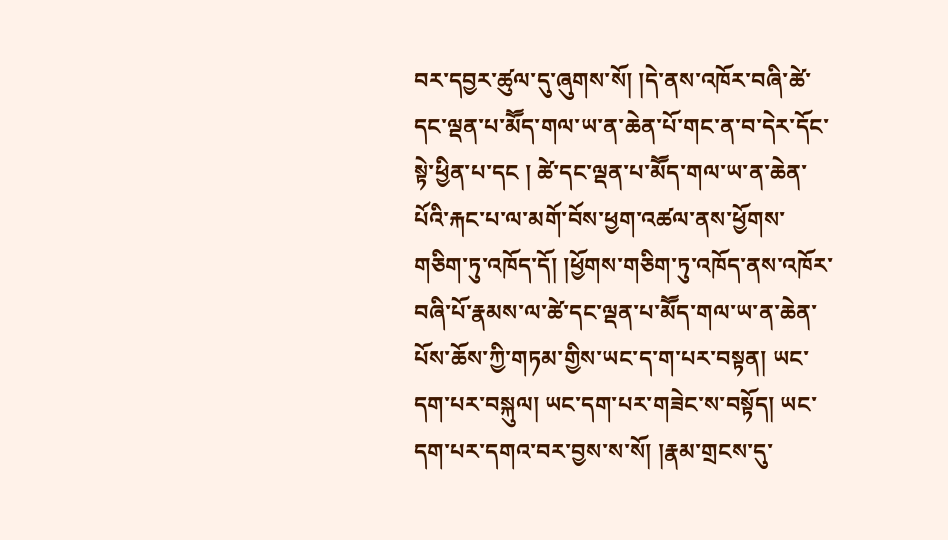བར་དབྱར་ཚུལ་དུ་ཞུགས་སོ། །དེ་ནས་འཁོར་བཞི་ཚེ་དང་ལྡན་པ་མཽད་གལ་ཡ་ན་ཆེན་པོ་གང་ན་བ་དེར་དོང་སྟེ་ཕྱིན་པ་དང ། ཚེ་དང་ལྡན་པ་མཽད་གལ་ཡ་ན་ཆེན་པོའི་རྐང་པ་ལ་མགོ་བོས་ཕྱག་འཚལ་ནས་ཕྱོགས་གཅིག་ཏུ་འཁོད་དོ། །ཕྱོགས་གཅིག་ཏུ་འཁོད་ནས་འཁོར་བཞི་པོ་རྣམས་ལ་ཚེ་དང་ལྡན་པ་མཽད་གལ་ཡ་ན་ཆེན་པོས་ཆོས་ཀྱི་གཏམ་གྱིས་ཡང་ད་ག་པར་བསྟན། ཡང་དག་པར་བསྐུལ། ཡང་དག་པར་གཟེང་ས་བསྟོད། ཡང་དག་པར་དགའ་བར་བྱས་ས་སོ། །རྣམ་གྲངས་དུ་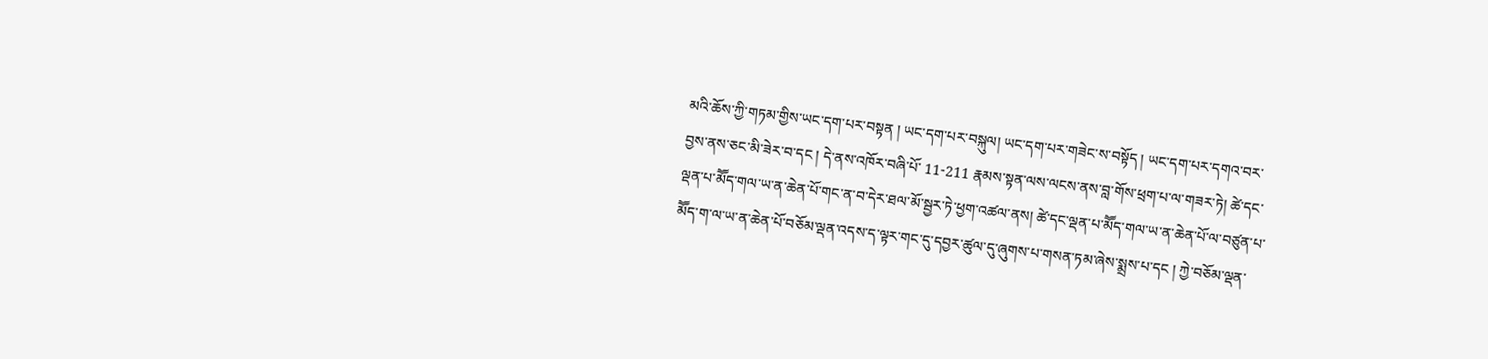མའི་ཆོས་ཀྱི་གཏམ་གྱིས་ཡང་དག་པར་བསྟན ། ཡང་དག་པར་བསྐུལ། ཡང་དག་པར་གཟེང་ས་བསྟོད ། ཡང་དག་པར་དགའ་བར་བྱས་ནས་ཅང་མི་ཟེར་བ་དང ། དེ་ནས་འཁོར་བཞི་པོ་ 11-211 རྣམས་སྟན་ལས་ལངས་ནས་བླ་གོས་ཕྲག་པ་ལ་གཟར་ཏེ། ཚེ་དང་ལྡན་པ་མཽད་གལ་ཡ་ན་ཆེན་པོ་གང་ན་བ་དེར་ཐལ་མོ་སྦྱར་ཏེ་ཕྱག་འཚལ་ནས། ཚེ་དང་ལྡན་པ་མཽད་གལ་ཡ་ན་ཆེན་པོ་ལ་བཙུན་པ་མཽད་ག་ལ་ཡ་ན་ཆེན་པོ་བཅོམ་ལྡན་འདས་ད་ལྟར་གང་དུ་དབྱར་ཚུལ་དུ་ཞུགས་པ་གསན་ཏམ་ཞེས་སྨྲས་པ་དང ། ཀྱེ་བཅོམ་ལྡན་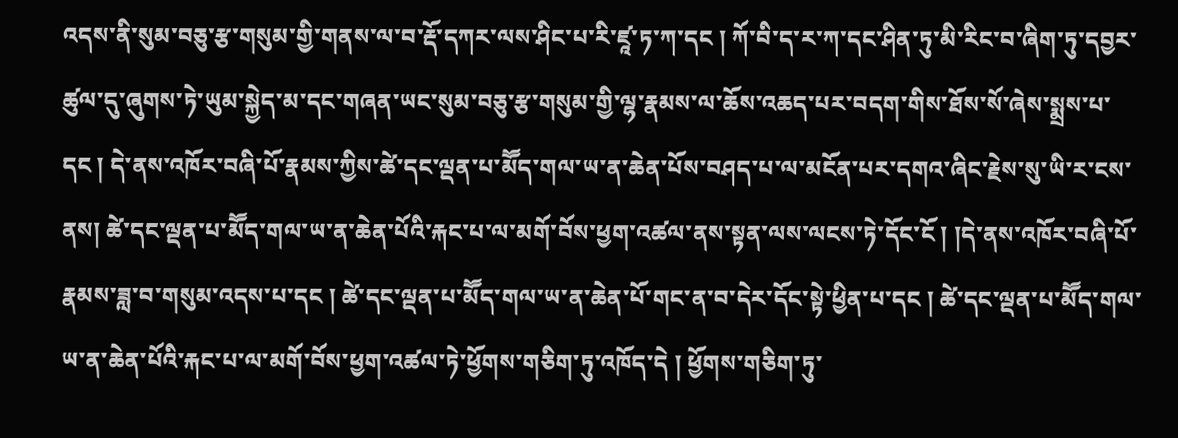འདས་ནི་སུམ་བཅུ་རྩ་གསུམ་གྱི་གནས་ལ་བ་རྡོ་དཀར་ལས་ཤིང་པ་རི་ཛཱ་ཏ་ཀ་དང ། ཀོ་བི་ད་ར་ཀ་དང་ཤིན་ཏུ་མི་རིང་བ་ཞིག་ཏུ་དབྱར་ཚུལ་དུ་ཞུགས་ཏེ་ཡུམ་སྐྱེད་མ་དང་གཞན་ཡང་སུམ་བཅུ་རྩ་གསུམ་གྱི་ལྷ་རྣམས་ལ་ཆོས་འཆད་པར་བདག་གིས་ཐོས་སོ་ཞེས་སྨྲས་པ་དང ། དེ་ནས་འཁོར་བཞི་པོ་རྣམས་ཀྱིས་ཚེ་དང་ལྡན་པ་མཽད་གལ་ཡ་ན་ཆེན་པོས་བཤད་པ་ལ་མངོན་པར་དགའ་ཞིང་རྗེས་སུ་ཡི་ར་ངས་ནས། ཚེ་དང་ལྡན་པ་མཽད་གལ་ཡ་ན་ཆེན་པོའི་རྐང་པ་ལ་མགོ་བོས་ཕྱག་འཚལ་ནས་སྟན་ལས་ལངས་ཏེ་དོང་ངོ ། །དེ་ནས་འཁོར་བཞི་པོ་རྣམས་ཟླ་བ་གསུམ་འདས་པ་དང ། ཚེ་དང་ལྡན་པ་མཽད་གལ་ཡ་ན་ཆེན་པོ་གང་ན་བ་དེར་དོང་སྟེ་ཕྱིན་པ་དང ། ཚེ་དང་ལྡན་པ་མཽད་གལ་ཡ་ན་ཆེན་པོའི་རྐང་པ་ལ་མགོ་བོས་ཕྱག་འཚལ་ཏེ་ཕྱོགས་གཅིག་ཏུ་འཁོད་དེ ། ཕྱོགས་གཅིག་ཏུ་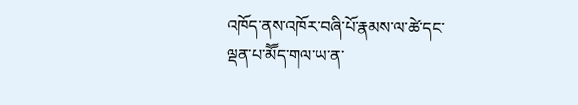འཁོད་ནས་འཁོར་བཞི་པོ་རྣམས་ལ་ཚེ་དང་ལྡན་པ་མཽད་གལ་ཡ་ན་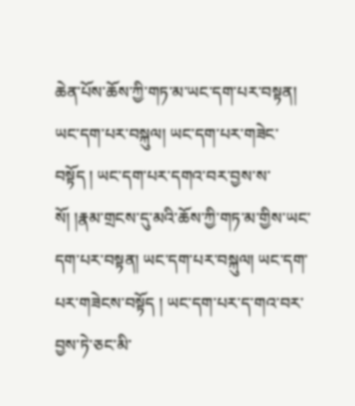ཆེན་པོས་ཆོས་ཀྱི་གཏ་མ་ཡང་དག་པར་བསྟན། ཡང་དག་པར་བསྐུལ། ཡང་དག་པར་གཟེང་བསྟོད ། ཡང་དག་པར་དགའ་བར་བྱས་ས་སོ། །རྣམ་གྲངས་དུ་མའི་ཆོས་ཀྱི་གཏ་མ་གྱིས་ཡང་དག་པར་བསྟན། ཡང་དག་པར་བསྐུལ། ཡང་དག་པར་གཟེངས་བསྟོད ། ཡང་དག་པར་ད་གའ་བར་བྱས་ཏེ་ཅང་མི་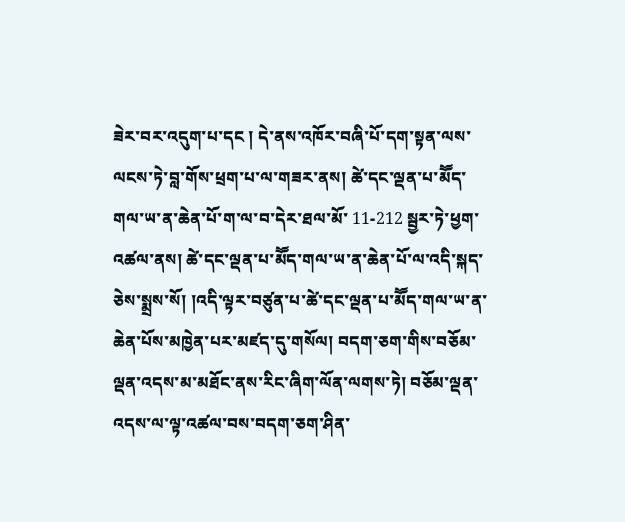ཟེར་བར་འདུག་པ་དང ། དེ་ནས་འཁོར་བཞི་པོ་དག་སྟན་ལས་ལངས་ཏེ་བླ་གོས་ཕྲག་པ་ལ་གཟར་ནས། ཚེ་དང་ལྡན་པ་མཽད་གལ་ཡ་ན་ཆེན་པོ་ག་ལ་བ་དེར་ཐལ་མོ་ 11-212 སྦྱར་ཏེ་ཕྱག་འཚལ་ནས། ཚེ་དང་ལྡན་པ་མཽད་གལ་ཡ་ན་ཆེན་པོ་ལ་འདི་སྐད་ཅེས་སྨྲས་སོ། །འདི་ལྟར་བཙུན་པ་ཚེ་དང་ལྡན་པ་མཽད་གལ་ཡ་ན་ཆེན་པོས་མཁྱེན་པར་མཛད་དུ་གསོལ། བདག་ཅག་གིས་བཅོམ་ལྡན་འདས་མ་མཐོང་ནས་རིང་ཞིག་ལོན་ལགས་ཏེ། བཅོམ་ལྡན་འདས་ལ་ལྟ་འཚལ་བས་བདག་ཅག་ཤིན་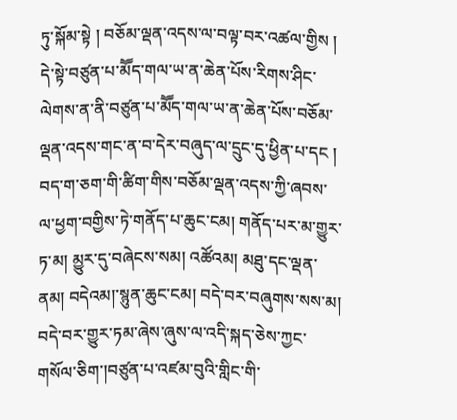ཏུ་སྐོམ་སྟེ ། བཅོམ་ལྡན་འདས་ལ་བལྟ་བར་འཚལ་གྱིས ། དེ་སྟེ་བཙུན་པ་མཽད་གལ་ཡ་ན་ཆེན་པོས་རིགས་ཤིང་ལེགས་ན་ནི་བཙུན་པ་མཽད་གལ་ཡ་ན་ཆེན་པོས་བཅོམ་ལྡན་འདས་གང་ན་བ་དེར་བཞུད་ལ་དྲུང་དུ་ཕྱིན་པ་དང ། བད་ག་ཅག་གི་ཚིག་གིས་བཅོམ་ལྡན་འདས་ཀྱི་ཞབས་ལ་ཕྱག་བགྱིས་ཏེ་གནོད་པ་ཆུང་ངམ། གནོད་པར་མ་གྱུར་ཏ་མ། མྱུར་དུ་བཞེངས་སམ། འཚོའམ། མཐུ་དང་ལྡན་ནམ། བདེའམ།་སྙུན་ཆུང་ངམ། བདེ་བར་བཞུགས་སས་མ། བདེ་བར་གྱུར་ཏམ་ཞེས་ཞུས་ལ་འདི་སྐད་ཅེས་ཀྱང་གསོལ་ཅིག་།བཙུན་པ་འཛམ་བུའི་གླིང་གི་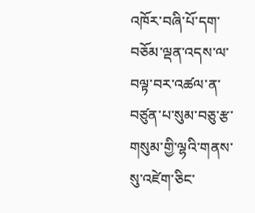འཁོར་བཞི་པོ་དག་བཅོམ་ལྡན་འདས་ལ་བལྟ་བར་འཚལ་ན་བཙུན་པ་སུམ་བཅུ་རྩ་གསུམ་གྱི་ལྷའི་གནས་སུ་འཛེག་ཅིང་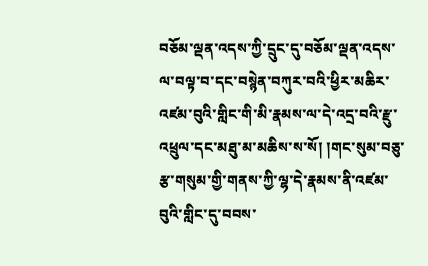བཅོམ་ལྡན་འདས་ཀྱི་དྲུང་དུ་བཅོམ་ལྡན་འདས་ལ་བལྟ་བ་དང་བསྙེན་བཀུར་བའི་ཕྱིར་མཆིར་འཛམ་བུའི་གླིང་གི་མི་རྣམས་ལ་དེ་འདྲ་བའི་རྫུ་འཕྲུལ་དང་མཐུ་མ་མཆིས་ས་སོ། །གང་སུམ་བཅུ་རྩ་གསུམ་གྱི་གནས་ཀྱི་ལྷ་དེ་རྣམས་ནི་འཛམ་བུའི་གླིང་དུ་བབས་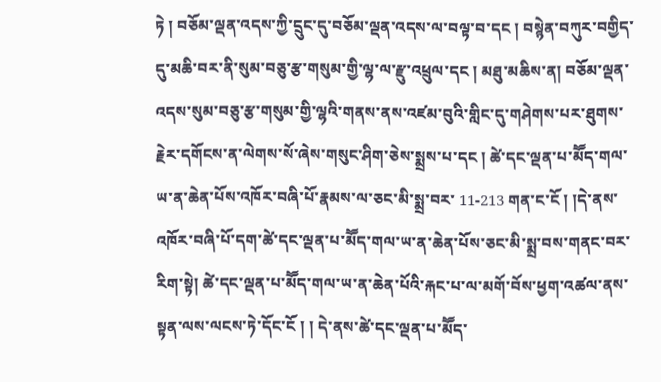ཏེ ། བཅོམ་ལྡན་འདས་ཀྱི་དྲུང་དུ་བཅོམ་ལྡན་འདས་ལ་བལྟ་བ་དང ། བསྙེན་བཀུར་བགྱིད་དུ་མཆི་བར་ནི་སུམ་བཅུ་རྩ་གསུམ་གྱི་ལྷ་ལ་རྫུ་འཕྲུལ་དང ། མཐུ་མཆིས་ན། བཅོམ་ལྡན་འདས་སུམ་བཅུ་རྩ་གསུམ་གྱི་ལྷའི་གནས་ནས་འཛམ་བུའི་གླིང་དུ་གཤེགས་པར་ཐུགས་རྗེར་དགོངས་ན་ལེགས་སོ་ཞེས་གསུང་ཤིག་ཅེས་སྨྲས་པ་དང ། ཚེ་དང་ལྡན་པ་མཽད་གལ་ཡ་ན་ཆེན་པོས་འཁོར་བཞི་པོ་རྣམས་ལ་ཅང་མི་སྨྲ་བར་ 11-213 གན་ང་ངོ ། །དེ་ནས་འཁོར་བཞི་པོ་དག་ཚེ་དང་ལྡན་པ་མཽད་གལ་ཡ་ན་ཆེན་པོས་ཅང་མི་སྨྲ་བས་གནང་བར་རིག་སྟེ། ཚེ་དང་ལྡན་པ་མཽད་གལ་ཡ་ན་ཆེན་པོའི་རྐང་པ་ལ་མགོ་བོས་ཕྱག་འཚལ་ནས་སྟན་ལས་ལངས་ཏེ་དོང་ངོ ། ། དེ་ནས་ཚེ་དང་ལྡན་པ་མཽད་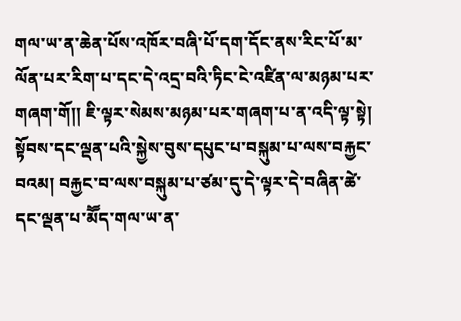གལ་ཡ་ན་ཆེན་པོས་འཁོར་བཞི་པོ་དག་དོང་ནས་རིང་པོ་མ་ལོན་པར་རིག་པ་དང་དེ་འདྲ་བའི་ཏིང་ངེ་འཛིན་ལ་མཉམ་པར་གཞག་གོ།། ཇི་ལྟར་སེམས་མཉམ་པར་གཞག་པ་ན་འདི་ལྟ་སྟེ། སྟོབས་དང་ལྡན་པའི་སྐྱེས་བུས་དཔུང་པ་བསྐུམ་པ་ལས་བརྐྱང་བའམ། བརྐྱང་བ་ལས་བསྐུམ་པ་ཙམ་དུ་དེ་ལྟར་དེ་བཞིན་ཚེ་དང་ལྡན་པ་མཽད་གལ་ཡ་ན་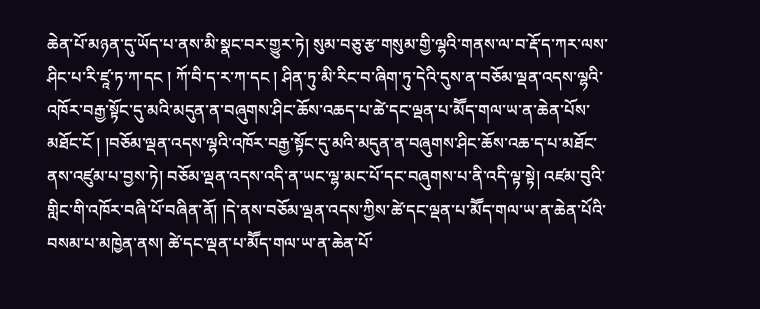ཆེན་པོ་མཉན་དུ་ཡོད་པ་ནས་མི་སྣང་བར་གྱུར་ཏེ། སུམ་བཅུ་རྩ་གསུམ་གྱི་ལྷའི་གནས་ལ་བ་རྡོ་ད་ཀར་ལས་ཤིང་པ་རི་ཛཱ་ཏ་ཀ་དང ། ཀོ་བི་ད་ར་ཀ་དང ། ཤིན་ཏུ་མི་རིང་བ་ཞིག་ཏུ་དེའི་དུས་ན་བཅོམ་ལྡན་འདས་ལྷའི་འཁོར་བརྒྱ་སྟོང་དུ་མའི་མདུན་ན་བཞུགས་ཤིང་ཆོས་འཆད་པ་ཚེ་དང་ལྡན་པ་མཽད་གལ་ཡ་ན་ཆེན་པོས་མཐོང་ངོ ། །བཅོམ་ལྡན་འདས་ལྷའི་འཁོར་བརྒྱ་སྟོང་དུ་མའི་མདུན་ན་བཞུགས་ཤིང་ཆོས་འཆ་ད་པ་མཐོང་ནས་འཛུམ་པ་བྱས་ཏེ། བཅོམ་ལྡན་འདས་འདི་ན་ཡང་ལྷ་མང་པོ་དང་བཞུགས་པ་ནི་འདི་ལྟ་སྟེ། འཛམ་བུའི་གླིང་གི་འཁོར་བཞི་པོ་བཞིན་ནོ། །དེ་ནས་བཅོམ་ལྡན་འདས་ཀྱིས་ཚེ་དང་ལྡན་པ་མཽད་གལ་ཡ་ན་ཆེན་པོའི་བསམ་པ་མཁྱེན་ནས། ཚེ་དང་ལྡན་པ་མཽད་གལ་ཡ་ན་ཆེན་པོ་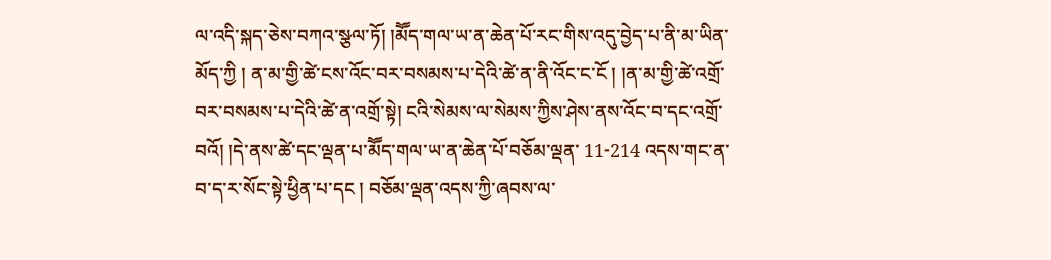ལ་འདི་སྐད་ཅེས་བཀའ་སྩལ་ཏོ། །མཽད་གལ་ཡ་ན་ཆེན་པོ་རང་གིས་འདུ་བྱེད་པ་ནི་མ་ཡིན་མོད་ཀྱི ། ན་མ་གྱི་ཚེ་ངས་འོང་བར་བསམས་པ་དེའི་ཚེ་ན་ནི་འོང་ང་ངོ ། །ན་མ་གྱི་ཚེ་འགྲོ་བར་བསམས་པ་དེའི་ཚེ་ན་འགྲོ་སྟེ། ངའི་སེམས་ལ་སེམས་ཀྱིས་ཤེས་ནས་འོང་བ་དང་འགྲོ་བའོ། །དེ་ནས་ཚེ་དང་ལྡན་པ་མཽད་གལ་ཡ་ན་ཆེན་པོ་བཅོམ་ལྡན་ 11-214 འདས་གང་ན་བ་ད་ར་སོང་སྟེ་ཕྱིན་པ་དང ། བཅོམ་ལྡན་འདས་ཀྱི་ཞབས་ལ་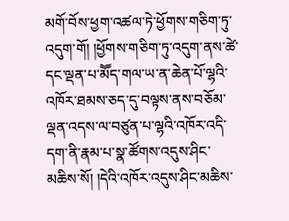མགོ་བོས་ཕྱག་འཚལ་ཏེ་ཕྱོགས་གཅིག་ཏུ་འདུག་གོ། །ཕྱོགས་གཅིག་ཏུ་འདུག་ནས་ཚེ་དང་ལྡན་པ་མཽད་གལ་ཡ་ན་ཆེན་པོ་ལྷའི་འཁོར་ཐམས་ཅད་དུ་བལྟས་ནས་བཅོམ་ལྡན་འདས་ལ་བཙུན་པ་ལྷའི་འཁོར་འདི་དག་ནི་རྣམ་པ་སྣ་ཚོགས་འདུས་ཤིང་མཆིས་སོ། །དེའི་འཁོར་འདུས་ཤིང་མཆིས་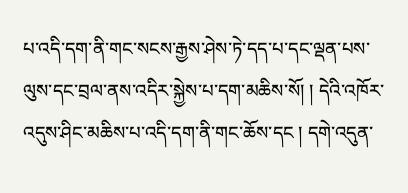པ་འདི་དག་ནི་གང་སངས་རྒྱས་ཤེས་ཏེ་དད་པ་དང་ལྡན་པས་ལུས་དང་བྲལ་ནས་འདིར་སྐྱེས་པ་དག་མཆིས་སོ། ། དེའི་འཁོར་འདུས་ཤིང་མཆིས་པ་འདི་དག་ནི་གང་ཆོས་དང ། དགེ་འདུན་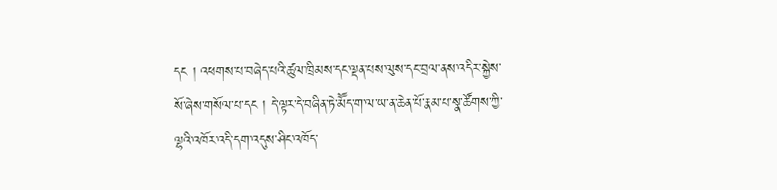དང ། འཕགས་པ་བཞེད་པའི་ཚུལ་ཁྲིམས་དང་ལྡན་པས་ལུས་དང་བྲལ་ནས་འདིར་སྐྱེས་སོ་ཞེས་གསོལ་པ་དང ། དེ་ལྟར་དེ་བཞིན་ཏེ་མཽད་ག་ལ་ཡ་ན་ཆེན་པོ་རྣམ་པ་སྣ་ཚོགས་ཀྱི་ལྷའི་འཁོར་འདི་དག་འདུས་ཤིང་འཁོད་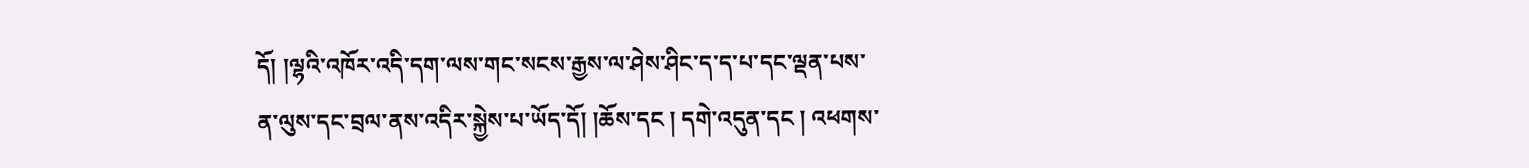དོ། །ལྷའི་འཁོར་འདི་དག་ལས་གང་སངས་རྒྱས་ལ་ཤེས་ཤིང་ད་ད་པ་དང་ལྡན་པས་ན་ལུས་དང་བྲལ་ནས་འདིར་སྐྱེས་པ་ཡོད་དོ། །ཆོས་དང ། དགེ་འདུན་དང ། འཕགས་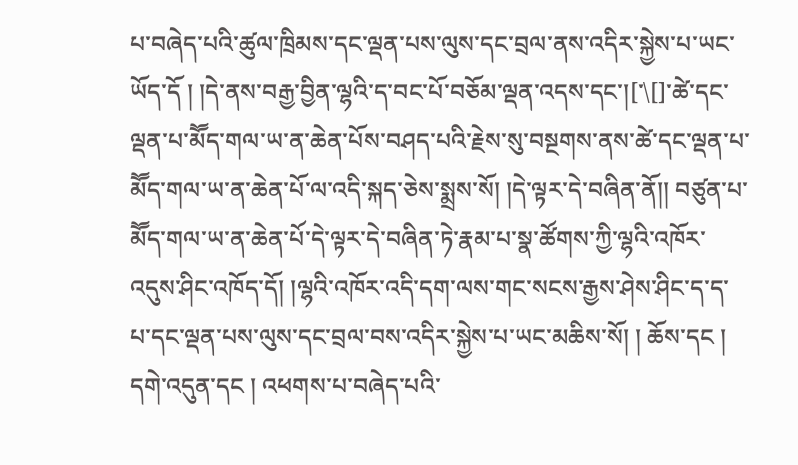པ་བཞེད་པའི་ཚུལ་ཁྲིམས་དང་ལྡན་པས་ལུས་དང་བྲལ་ནས་འདིར་སྐྱེས་པ་ཡང་ཡོད་དོ ། །དེ་ནས་བརྒྱ་བྱིན་ལྷའི་ད་བང་པོ་བཅོམ་ལྡན་འདས་དང་།[་\[]་ཚེ་དང་ལྡན་པ་མཽད་གལ་ཡ་ན་ཆེན་པོས་བཤད་པའི་རྗེས་སུ་བསྔགས་ནས་ཚེ་དང་ལྡན་པ་མཽད་གལ་ཡ་ན་ཆེན་པོ་ལ་འདི་སྐད་ཅེས་སྨྲས་སོ། །དེ་ལྟར་དེ་བཞིན་ནོ།། བཙུན་པ་མཽད་གལ་ཡ་ན་ཆེན་པོ་དེ་ལྟར་དེ་བཞིན་ཏེ་རྣམ་པ་སྣ་ཚོགས་ཀྱི་ལྷའི་འཁོར་འདུས་ཤིང་འཁོད་དོ། །ལྷའི་འཁོར་འདི་དག་ལས་གང་སངས་རྒྱས་ཤེས་ཤིང་ད་ད་པ་དང་ལྡན་པས་ལུས་དང་བྲལ་བས་འདིར་སྐྱེས་པ་ཡང་མཆིས་སོ། ། ཆོས་དང ། དགེ་འདུན་དང ། འཕགས་པ་བཞེད་པའི་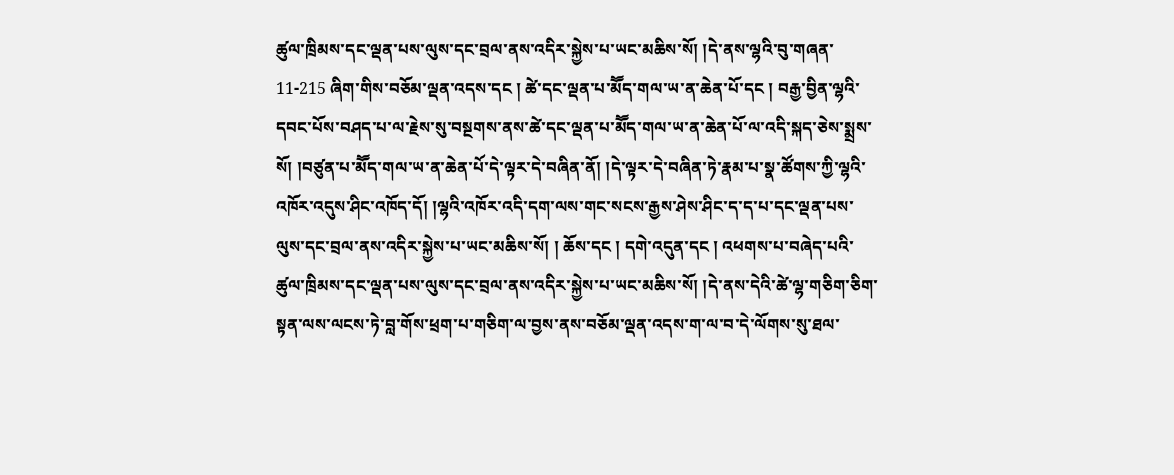ཚུལ་ཁྲིམས་དང་ལྡན་པས་ལུས་དང་བྲལ་ནས་འདིར་སྐྱེས་པ་ཡང་མཆིས་སོ། །དེ་ནས་ལྷའི་བུ་གཞན་ 11-215 ཞིག་གིས་བཅོམ་ལྡན་འདས་དང ། ཚེ་དང་ལྡན་པ་མཽད་གལ་ཡ་ན་ཆེན་པོ་དང ། བརྒྱ་བྱིན་ལྷའི་དབང་པོས་བཤད་པ་ལ་རྗེས་སུ་བསྔགས་ནས་ཚེ་དང་ལྡན་པ་མཽད་གལ་ཡ་ན་ཆེན་པོ་ལ་འདི་སྐད་ཅེས་སྨྲས་སོ། །བཙུན་པ་མཽད་གལ་ཡ་ན་ཆེན་པོ་དེ་ལྟར་དེ་བཞིན་ནོ། །དེ་ལྟར་དེ་བཞིན་ཏེ་རྣམ་པ་སྣ་ཚོགས་ཀྱི་ལྷའི་འཁོར་འདུས་ཤིང་འཁོད་དོ། །ལྷའི་འཁོར་འདི་དག་ལས་གང་སངས་རྒྱས་ཤེས་ཤིང་ད་ད་པ་དང་ལྡན་པས་ལུས་དང་བྲལ་ནས་འདིར་སྐྱེས་པ་ཡང་མཆིས་སོ། ། ཆོས་དང ། དགེ་འདུན་དང ། འཕགས་པ་བཞེད་པའི་ཚུལ་ཁྲིམས་དང་ལྡན་པས་ལུས་དང་བྲལ་ནས་འདིར་སྐྱེས་པ་ཡང་མཆིས་སོ། །དེ་ནས་དེའི་ཚེ་ལྷ་གཅིག་ཅིག་སྟན་ལས་ལངས་ཏེ་བླ་གོས་ཕྲག་པ་གཅིག་ལ་བྱས་ནས་བཅོམ་ལྡན་འདས་ག་ལ་བ་དེ་ལོགས་སུ་ཐལ་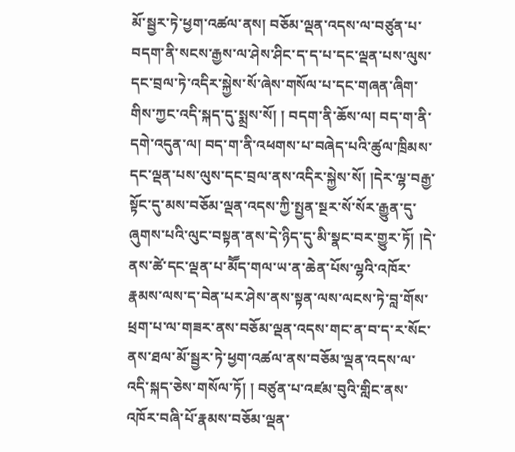མོ་སྦྱར་ཏེ་ཕྱག་འཚལ་ནས། བཅོམ་ལྡན་འདས་ལ་བཙུན་པ་བདག་ནི་སངས་རྒྱས་ལ་ཤེས་ཤིང་ད་ད་པ་དང་ལྡན་པས་ལུས་དང་བྲལ་ཏེ་འདིར་སྐྱེས་སོ་ཞེས་གསོལ་པ་དང་གཞན་ཞིག་གིས་ཀྱང་འདི་སྐད་དུ་སྨྲས་སོ། ། བདག་ནི་ཆོས་ལ། བད་ག་ནི་དགེ་འདུན་ལ། བད་ག་ནི་འཕགས་པ་བཞེད་པའི་ཚུལ་ཁྲིམས་དང་ལྡན་པས་ལུས་དང་བྲལ་ནས་འདིར་སྐྱེས་སོ། །དེར་ལྷ་བརྒྱ་སྟོང་དུ་མས་བཅོམ་ལྡན་འདས་ཀྱི་སྤྱན་སྔར་སོ་སོར་རྒྱུན་དུ་ཞུགས་པའི་ལུང་བསྟན་ནས་དེ་ཉིད་དུ་མི་སྣང་བར་གྱུར་ཏོ། །དེ་ནས་ཚེ་དང་ལྡན་པ་མཽད་གལ་ཡ་ན་ཆེན་པོས་ལྷའི་འཁོར་རྣམས་ལས་ད་བེན་པར་ཤེས་ནས་སྟན་ལས་ལངས་ཏེ་བླ་གོས་ཕྲག་པ་ལ་གཟར་ནས་བཅོམ་ལྡན་འདས་གང་ན་བ་ད་ར་སོང་ནས་ཐལ་མོ་སྦྱར་ཏེ་ཕྱག་འཚལ་ནས་བཅོམ་ལྡན་འདས་ལ་འདི་སྐད་ཅེས་གསོལ་ཏོ། ། བཙུན་པ་འཛམ་བུའི་གླིང་ནས་འཁོར་བཞི་པོ་རྣམས་བཅོམ་ལྡན་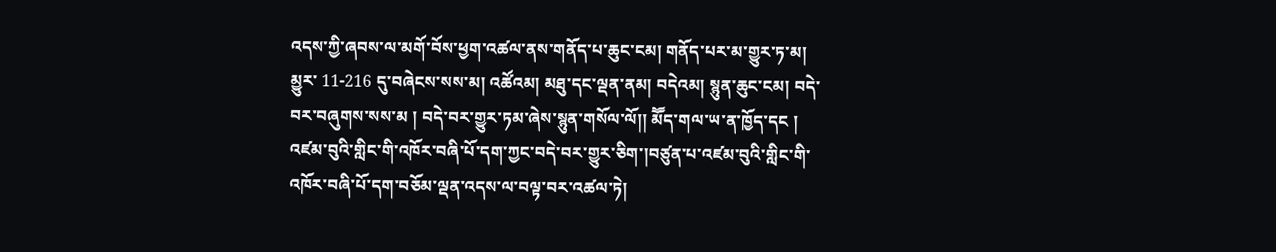འདས་ཀྱི་ཞབས་ལ་མགོ་བོས་ཕྱག་འཚལ་ནས་གནོད་པ་ཆུང་ངམ། གནོད་པར་མ་གྱུར་ཏ་མ། མྱུར་ 11-216 དུ་བཞེངས་སས་མ། འཚོའམ། མཐུ་དང་ལྡན་ནམ། བདེའམ། སྙུན་ཆུང་ངམ། བདེ་བར་བཞུགས་སས་མ ། བདེ་བར་གྱུར་ཏམ་ཞེས་སྙུན་གསོལ་ལོ།། མཽད་གལ་ཡ་ན་ཁྱོད་དང ། འཛམ་བུའི་གླིང་གི་འཁོར་བཞི་པོ་དག་ཀྱང་བདེ་བར་གྱུར་ཅིག་།བཙུན་པ་འཛམ་བུའི་གླིང་གི་འཁོར་བཞི་པོ་དག་བཅོམ་ལྡན་འདས་ལ་བལྟ་བར་འཚལ་ཏེ།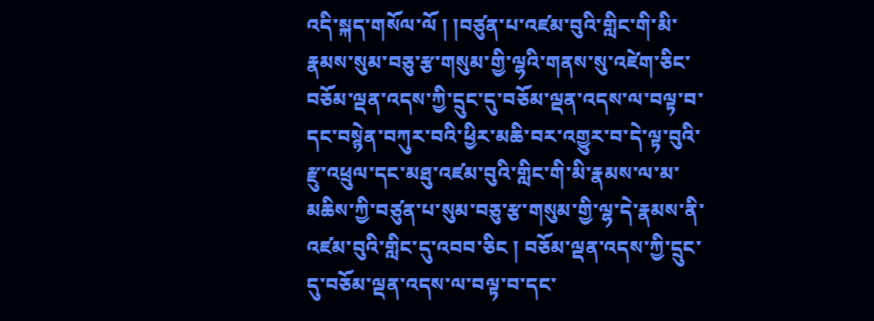འདི་སྐད་གསོལ་ལོ ། །བཙུན་པ་འཛམ་བུའི་གླིང་གི་མི་རྣམས་སུམ་བཅུ་རྩ་གསུམ་གྱི་ལྷའི་གནས་སུ་འཛེག་ཅིང་བཅོམ་ལྡན་འདས་ཀྱི་དྲུང་དུ་བཅོམ་ལྡན་འདས་ལ་བལྟ་བ་དང་བསྙེན་བཀུར་བའི་ཕྱིར་མཆི་བར་འགྱུར་བ་དེ་ལྟ་བུའི་རྫུ་འཕྲུལ་དང་མཐུ་འཛམ་བུའི་གླིང་གི་མི་རྣམས་ལ་མ་མཆིས་ཀྱི་བཙུན་པ་སུམ་བཅུ་རྩ་གསུམ་གྱི་ལྷ་དེ་རྣམས་ནི་འཛམ་བུའི་གླིང་དུ་འབབ་ཅིང ། བཅོམ་ལྡན་འདས་ཀྱི་དྲུང་དུ་བཅོམ་ལྡན་འདས་ལ་བལྟ་བ་དང་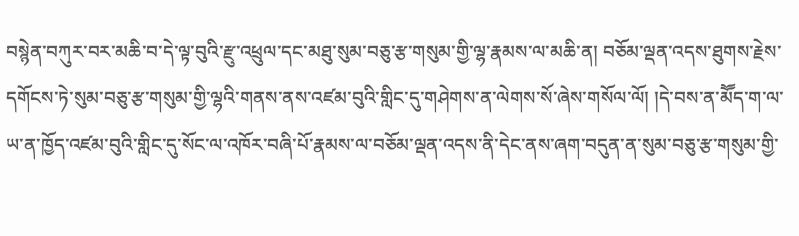བསྙེན་བཀུར་བར་མཆི་བ་དེ་ལྟ་བུའི་རྫུ་འཕྲུལ་དང་མཐུ་སུམ་བཅུ་རྩ་གསུམ་གྱི་ལྷ་རྣམས་ལ་མཆི་ན། བཅོམ་ལྡན་འདས་ཐུགས་རྗེས་དགོངས་ཏེ་སུམ་བཅུ་རྩ་གསུམ་གྱི་ལྷའི་གནས་ནས་འཛམ་བུའི་གླིང་དུ་གཤེགས་ན་ལེགས་སོ་ཞེས་གསོལ་ལོ། །དེ་བས་ན་མཽད་ག་ལ་ཡ་ན་ཁྱོད་འཛམ་བུའི་གླིང་དུ་སོང་ལ་འཁོར་བཞི་པོ་རྣམས་ལ་བཅོམ་ལྡན་འདས་ནི་དེང་ནས་ཞག་བདུན་ན་སུམ་བཅུ་རྩ་གསུམ་གྱི་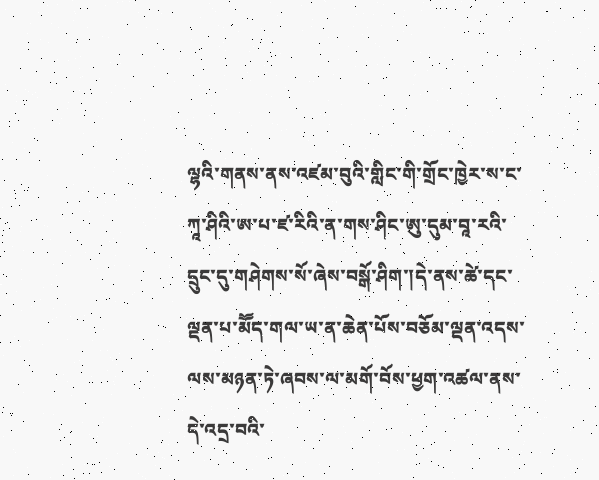ལྷའི་གནས་ནས་འཛམ་བུའི་གླིང་གི་གྲོང་ཁྱེར་ས་ང་ཀཱ་ཤིའི་ཨ་པ་ཛ་རིའི་ན་གས་ཤིང་ཨུ་དུམ་བཱ་རའི་དྲུང་དུ་གཤེགས་སོ་ཞེས་བསྒོ་ཤིག་།དེ་ནས་ཚེ་དང་ལྡན་པ་མཽད་གལ་ཡ་ན་ཆེན་པོས་བཅོམ་ལྡན་འདས་ལས་མཉན་ཏེ་ཞབས་ལ་མགོ་བོས་ཕྱག་འཚལ་ནས་དེ་འདྲ་བའི་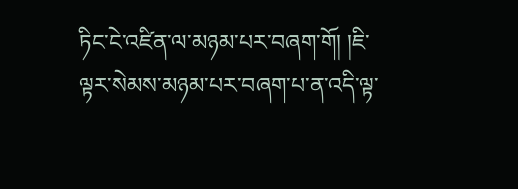ཏིང་ངེ་འཛིན་ལ་མཉམ་པར་བཞག་གོ། །ཇི་ལྟར་སེམས་མཉམ་པར་བཞག་པ་ན་འདི་ལྟ་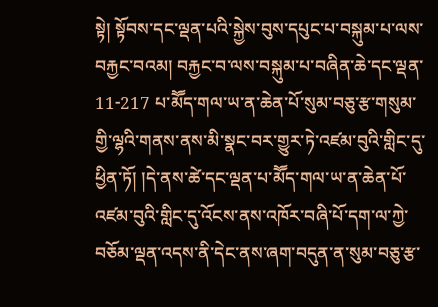སྟེ། སྟོབས་དང་ལྡན་པའི་སྐྱེས་བུས་དཔུང་པ་བསྐུམ་པ་ལས་བརྐྱང་བའམ། བརྐྱང་བ་ལས་བསྐུམ་པ་བཞིན་ཆེ་དང་ལྡན་ 11-217 པ་མཽད་གལ་ཡ་ན་ཆེན་པོ་སུམ་བཅུ་རྩ་གསུམ་གྱི་ལྷའི་གནས་ནས་མི་སྣང་བར་གྱུར་ཏེ་འཛམ་བུའི་གླིང་དུ་ཕྱིན་ཏོ། །དེ་ནས་ཚེ་དང་ལྡན་པ་མཽད་གལ་ཡ་ན་ཆེན་པོ་འཛམ་བུའི་གླིང་དུ་འོངས་ནས་འཁོར་བཞི་པོ་དག་ལ་ཀྱེ་བཅོམ་ལྡན་འདས་ནི་དེང་ནས་ཞག་བདུན་ན་སུམ་བཅུ་རྩ་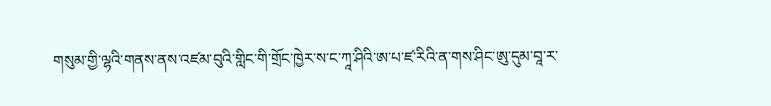གསུམ་གྱི་ལྷའི་གནས་ནས་འཛམ་བུའི་གླིང་གི་གྲོང་ཁྱེར་ས་ང་ཀཱ་ཤིའི་ཨ་པ་ཛ་རིའི་ན་གས་ཤིང་ཨུ་དུམ་བཱ་ར་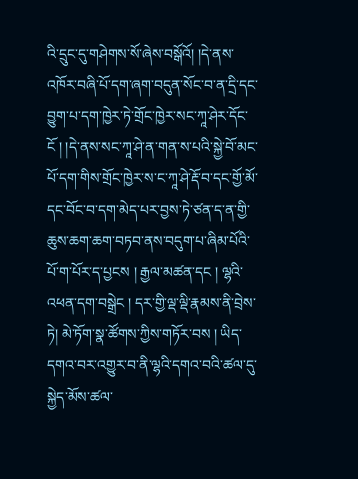འི་དྲུང་དུ་གཤེགས་སོ་ཞེས་བསྒོའོ། །དེ་ནས་འཁོར་བཞི་པོ་དག་ཞག་བདུན་སོང་བ་ན་དྲི་དང་བྱུག་པ་དག་ཁྱེར་ཏེ་གྲོང་ཁྱེར་སང་ཀཱ་ཤེར་དོང་ངོ ། །དེ་ནས་སང་ཀཱ་ཤེ་ན་གན་ས་པའི་སྐྱེ་བོ་མང་པོ་དག་གིས་གྲོང་ཁྱེར་ས་ང་ཀཱ་ཤེ་རྡོ་བ་དང་གྱོ་མོ་དང་བོང་བ་དག་མེད་པར་བྱས་ཏེ་ཙན་ད་ན་གྱི་ཆུས་ཆག་ཆག་བཏབ་ནས་བདུག་པ་ཞིམ་པོའི་པོ་ག་པོར་ད་པྱངས ། རྒྱལ་མཚན་དང ། ལྷའི་འཕན་དག་བསྒྲེང ། དར་གྱི་ལྡ་ལྡི་རྣམས་ནི་བྲེས་ཏེ། མེ་ཏོག་སྣ་ཚོགས་ཀྱིས་གཏོར་བས ། ཡིད་དགའ་བར་འགྱུར་བ་ནི་ལྷའི་དགའ་བའི་ཚལ་དུ་སྐྱེད་མོས་ཚལ་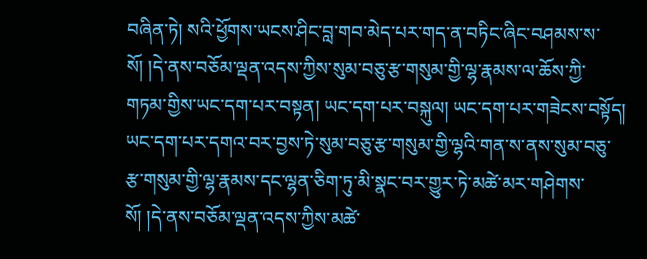བཞིན་ཏེ། སའི་ཕྱོགས་ཡངས་ཤིང་བླ་གབ་མེད་པར་གད་ན་བཏིང་ཞིང་བཤམས་ས་སོ། །དེ་ནས་བཅོམ་ལྡན་འདས་ཀྱིས་སུམ་བཅུ་རྩ་གསུམ་གྱི་ལྷ་རྣམས་ལ་ཆོས་ཀྱི་གཏམ་གྱིས་ཡང་དག་པར་བསྟན། ཡང་དག་པར་བསྐུལ། ཡང་དག་པར་གཟེངས་བསྟོད། ཡང་དག་པར་དགའ་བར་བྱས་ཏེ་སུམ་བཅུ་རྩ་གསུམ་གྱི་ལྷའི་གན་ས་ནས་སུམ་བཅུ་རྩ་གསུམ་གྱི་ལྷ་རྣམས་དང་ལྷན་ཅིག་ཏུ་མི་སྣང་བར་གྱུར་ཏེ་མཚེ་མར་གཤེགས་སོ། །དེ་ནས་བཅོམ་ལྡན་འདས་ཀྱིས་མཚེ་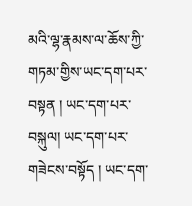མའི་ལྷ་རྣམས་ལ་ཆོས་ཀྱི་གཏམ་གྱིས་ཡང་དག་པར་བསྟན ། ཡང་དག་པར་བསྐུལ། ཡང་དག་པར་གཟེངས་བསྟོད ། ཡང་དག་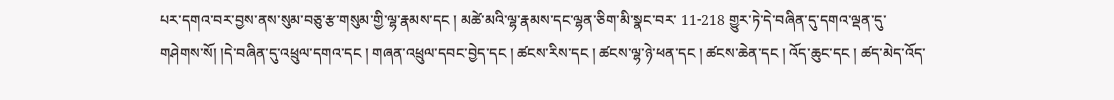པར་དགའ་བར་བྱས་ནས་སུམ་བཅུ་རྩ་གསུམ་གྱི་ལྷ་རྣམས་དང ། མཚེ་མའི་ལྷ་རྣམས་དང་ལྷན་ཅིག་མི་སྣང་བར་ 11-218 གྱུར་ཏེ་དེ་བཞིན་དུ་དགའ་ལྡན་དུ་གཤེགས་སོ། །དེ་བཞིན་དུ་འཕྲུལ་དགའ་དང ། གཞན་འཕྲུལ་དབང་བྱེད་དང ། ཚངས་རིས་དང ། ཚངས་ལྷ་ཉེ་ཕན་དང ། ཚངས་ཆེན་དང ། འོད་ཆུང་དང ། ཚད་མེད་འོད་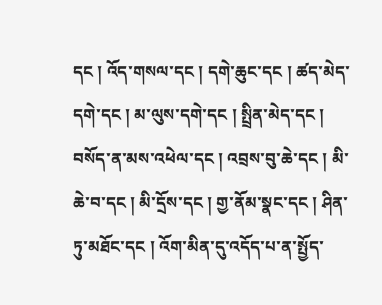དང ། འོད་གསལ་དང ། དགེ་ཆུང་དང ། ཚད་མེད་དགེ་དང ། མ་ལུས་དགེ་དང ། སྤྲིན་མེད་དང ། བསོད་ན་མས་འཕེལ་དང ། འབྲས་བུ་ཆེ་དང ། མི་ཆེ་བ་དང ། མི་དྲོས་དང ། གྱ་ནོམ་སྣང་དང ། ཤིན་ཏུ་མཐོང་དང ། འོག་མིན་དུ་འདོད་པ་ན་སྤྱོད་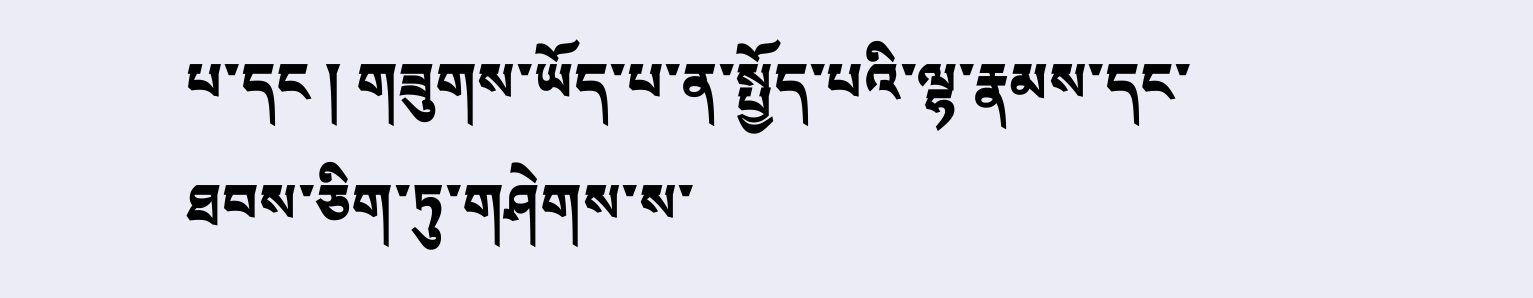པ་དང ། གཟུགས་ཡོད་པ་ན་སྤྱོད་པའི་ལྷ་རྣམས་དང་ཐབས་ཅིག་ཏུ་གཤེགས་ས་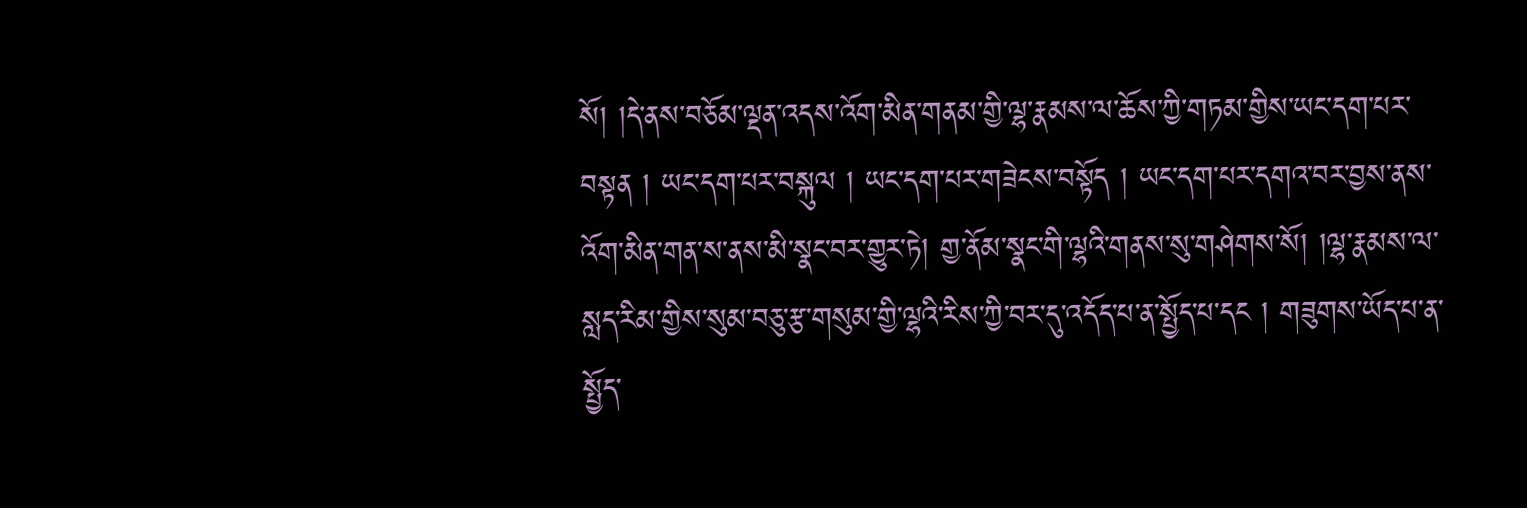སོ། །དེ་ནས་བཅོམ་ལྡན་འདས་འོག་མིན་གནམ་གྱི་ལྷ་རྣམས་ལ་ཆོས་ཀྱི་གཏམ་གྱིས་ཡང་དག་པར་བསྟན ། ཡང་དག་པར་བསྐུལ ། ཡང་དག་པར་གཟེངས་བསྟོད ། ཡང་དག་པར་དགའ་བར་བྱས་ནས་འོག་མིན་གན་ས་ནས་མི་སྣང་བར་གྱུར་ཏེ། གྱ་ནོམ་སྣང་གི་ལྷའི་གནས་སུ་གཤེགས་སོ། །ལྷ་རྣམས་ལ་སླད་རིམ་གྱིས་སུམ་བཅུ་རྩ་གསུམ་གྱི་ལྷའི་རིས་ཀྱི་བར་དུ་འདོད་པ་ན་སྤྱོད་པ་དང ། གཟུགས་ཡོད་པ་ན་སྤྱོད་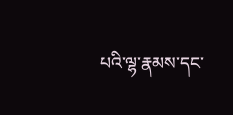པའི་ལྷ་རྣམས་དང་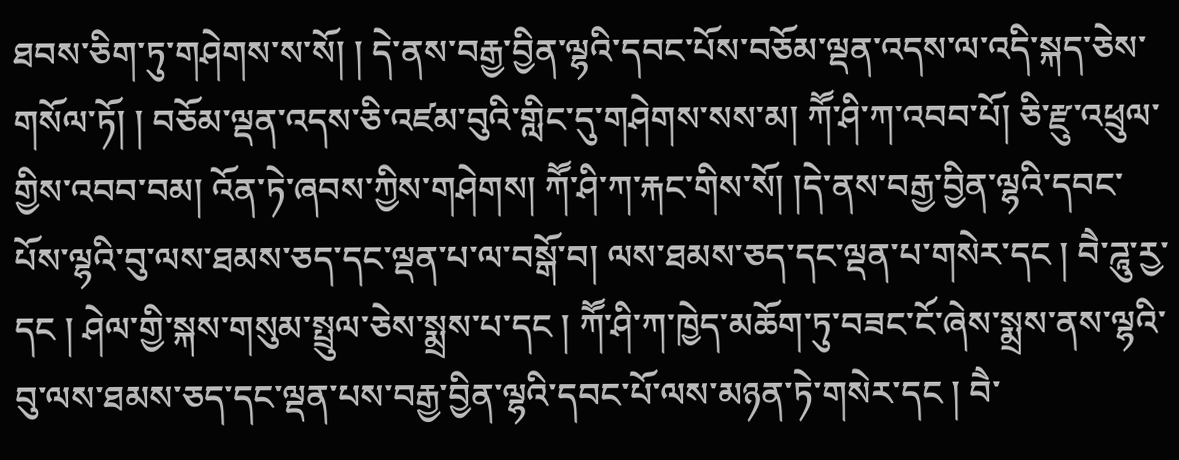ཐབས་ཅིག་ཏུ་གཤེགས་ས་སོ། ། དེ་ནས་བརྒྱ་བྱིན་ལྷའི་དབང་པོས་བཅོམ་ལྡན་འདས་ལ་འདི་སྐད་ཅེས་གསོལ་ཏོ། ། བཅོམ་ལྡན་འདས་ཅི་འཛམ་བུའི་གླིང་དུ་གཤེགས་སས་མ། ཀཽ་ཤི་ཀ་འབབ་པོ། ཅི་རྫུ་འཕྲུལ་གྱིས་འབབ་བམ། འོན་ཏེ་ཞབས་ཀྱིས་གཤེགས། ཀཽ་ཤི་ཀ་རྐང་གིས་སོ། །དེ་ནས་བརྒྱ་བྱིན་ལྷའི་དབང་པོས་ལྷའི་བུ་ལས་ཐམས་ཅད་དང་ལྡན་པ་ལ་བསྒོ་བ། ལས་ཐམས་ཅད་དང་ལྡན་པ་གསེར་དང ། བཻ་ཌཱུ་རྱ་དང ། ཤེལ་གྱི་སྐས་གསུམ་སྤྲུལ་ཅེས་སྨྲས་པ་དང ། ཀཽ་ཤི་ཀ་ཁྱེད་མཆོག་ཏུ་བཟང་ངོ་ཞེས་སྨྲས་ནས་ལྷའི་བུ་ལས་ཐམས་ཅད་དང་ལྡན་པས་བརྒྱ་བྱིན་ལྷའི་དབང་པོ་ལས་མཉན་ཏེ་གསེར་དང ། བཻ་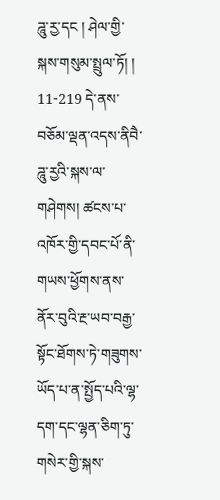ཌཱུ་རྱ་དང ། ཤེལ་གྱི་སྐས་གསུམ་སྤྲུལ་ཏོ། ། 11-219 དེ་ནས་བཅོམ་ལྡན་འདས་ནིབཻ་ཌཱུ་རྱའི་སྐས་ལ་གཤེགས། ཚངས་པ་འཁོར་གྱི་དབང་པོ་ནི་གཡས་ཕྱོགས་ནས་ནོར་བུའི་རྔ་ཡབ་བརྒྱ་སྟོང་ཐོགས་ཏེ་གཟུགས་ཡོད་པ་ན་སྤྱོད་པའི་ལྷ་དག་དང་ལྷན་ཅིག་ཏུ་གསེར་གྱི་སྐས་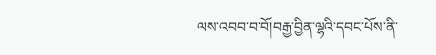ལས་འབབ་བ་བོ།བརྒྱ་བྱིན་ལྷའི་དབང་པོས་ནི་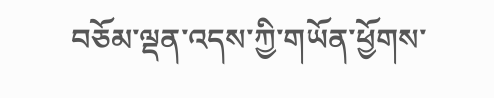བཅོམ་ལྡན་འདས་ཀྱི་གཡོན་ཕྱོགས་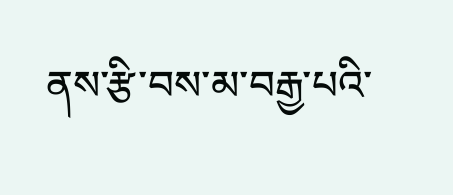ནས་རྩི་བས་མ་བརྒྱ་པའི་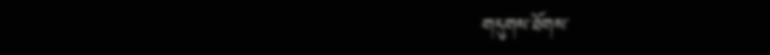གདུགས་ཐོགས་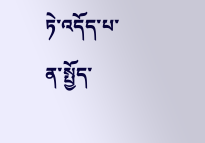ཏེ་འདོད་པ་ན་སྤྱོད་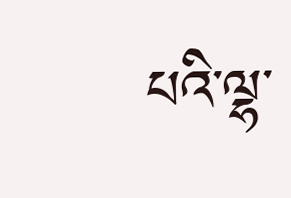པའི་ལྷ་